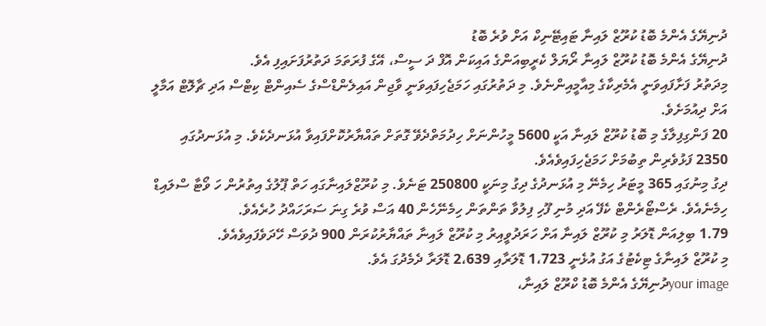ދުނިޔޭގެ އެންމެ ބޮޑު ކުރޫޒް ލައިނާ ޓައިޓޭނިކް އަށް ވުރެ ބޮޑު
ދުނިޔޭގެ އެންމެ ބޮޑު ކުރޫޒް ލައިނާ ރޯޔަލް ކެރީބިއަންގެ އައިކަން އޮފް ދަ ސީސް، އޭގެ ފުރަތަމަ ދަތުރުފަށައިފި އެވެ.
މިދަތުރު ފަށާފައިވަނީ އެމެރިކާގެ މިއާމީއިންނެވެ. މި ދަތުރުގައި ހަމަޖެހިފައިވަނީ ވާޖިން އައިލެންޑްސްގެ ސެއިންޓް ކިޓްސް އަދި ޗާލޮޓް އަމާލީ އަށް ދިއުމަށެވެ.
20 ފަންގިފިލާގެ މި ބޮޑު ކުރޫޒް ލައިނާ އަކީ 5600 މީހުންނަށް ހިދުމަތްދެވޭ ގޮތަށް ތައްޔާރުކޮށްފައިވާ އުޅަނދެކެވެ. މި އުޅަނދުގައި 2350 ފަޅުވެރިން ތިބުމަށް ހަމަޖެހިފައިވެއެވެ.
ދިގު މިނުގައި 365 މީޓަރު ހިމެނޭ މި އުޅަނދުގެ ދިގު މިނަކީ 250800 ޓަނެވެ. މި ކުރޫޒްލައިނާގައި ހަތް ޕޫލުގެ އިތުރުން ހަ ވޯޓާ ސްލައިޑް ހިމެނެއެވެ. ރެސްޓޯރެންޓް ކެފޭ އަދި މުނި ފޫހި ފިލުވާ ތަންތަން ހިމެނޭހެން 40 އަސް ވުރެ ގިނަ ސަރަހައްދު ހުރެއެވެ.
1.79 ބިލިއަން ޑޮލަރު މި ކުރޫޒް ލައިނާ އަށް ހަރަދުވީއިރު މި ކުރޫޒް ލައިނާ ތައްޔާރުކުރަން 900 ދުވަސް ހޭދަވެފައިވެއެވެ.
މި ކުރޫޒް ލައިނާގެ ޓިކެޓުގެ އަގު އުޅެނީ 1،723 ޑޮލަރާއި 2،639 ޑޮލަރާ ދެމެދުގަ އެވެ.
your imageދުނިޔޭގެ އެންމެ ބޮޑު ކްރޫޒް ލައިނާ،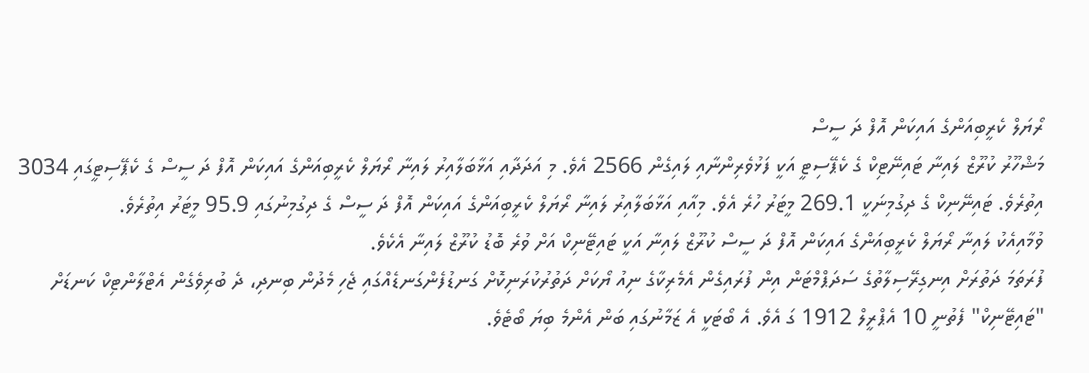ރޯޔަލް ކެރީބިއަންގެ އައިކަން އޮފް ދަ ސީސް
މަޝްހޫރު ކުރޫޒް ލައިނާ ޓައިނޭޓިކް ގެ ކެޕޭސިޓީ އަކީ ފަޅުވެރިންނާއި ލައިގެން 2566 އެވެ. މި އަދަދާއި އަޅާބަލާއިރު ލައިނާ ރޯޔަލް ކެރީބިއަންގެ އައިކަން އޮފް ދަ ސީސް ގެ ކެޕޭސިޓީގައި 3034 އިތުރެވެ. ޓައިނޭނިކް ގެ ދިގުމިނަކީ 269.1 މީޓަރު ހުރެ އެވެ. މިއާއި އަޅާބަލާއިރު ލައިނާ ރޯޔަލް ކެރީބިއަންގެ އައިކަން އޮފް ދަ ސީސް ގެ ދިގުމިނުގައި 95.9 މީޓަރު އިތުރެވެ.
ވުމާއިއެކު ލައިނާ ރޯޔަލް ކެރީބިއަންގެ އައިކަން އޮފް ދަ ސީސް ކުރޫޒް ލައިނާ އަކީ ޓައިޓޭނިކް އަށް ވުރެ ބޮޑު ކުރޫޒް ލައިނާ އެކެވެ.
ފުރަތަމަ ދަތުރަށް އިނގިރޭސިލާތުގެ ސަދަޕްމްޓަން އިން ފުރައިގެން އެމެރިކާގެ ނިއު ޔޯކަށް ދަތުރުކުރަނިކޮށް ގަނޑުފެންގަނޑެއްގައި ޖެހި މެދުން ބިނދި، ދެ ބުރިވެގެން އެޓްލާންޓިކް ކަނޑަށް "ޓައިޓޭނިކް" ފެތުނީ 10 އެޕްރީލް 1912 ގަ އެވެ. އެ ބޯޓަކީ އެ ޒަމާނުގައި ބަން އެންމެ ބިޔަ ބޯޓެވެ.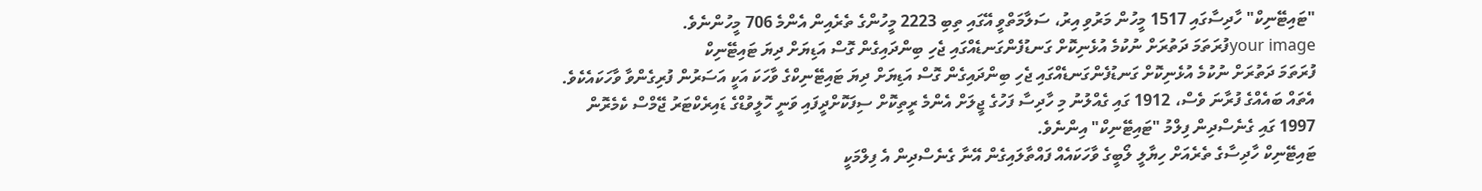"ޓައިޓޭނިކް" ހާދިސާގައި 1517 މީހުން މަރުވި އިރު، ސަލާމަތްވީ އޭގައި ތިބި 2223 މީހުންގެ ތެރެއިން އެންމެ 706 މީހުންނެވެ.
your imageފުރަތަމަ ދަތުރަށް ނުކުމެ އުޅެނިކޮށް ގަނޑުފެންގަނޑެއްގައި ޖެހި ބިންދައިގެން ގޮސް އަޑިޔަށް ދިޔަ ޓައިޓޭނިކް
ފުރަތަމަ ދަތުރަށް ނުކުމެ އުޅެނިކޮށް ގަނޑުފެންގަނޑެއްގައި ޖެހި ބިންދައިގެން ގޮސް އަޑިޔަށް ދިޔަ ޓައިޓޭނިކްގެ ވާހަކަ އަކީ އަސަރުން ފުރިގެންވާ ވާހަކައެކެވެ. އެތައް ބައެއްގެ ފުރާނަ ވެސް، 1912 ގައި ގެއްލުނު މި ހާދިސާ ފަހުގެ ޖީލަށް އެންމެ ރީތިކޮށް ސިފަކޮށްދީފައި ވަނީ ހޮލީވުޑްގެ ޑައިރެކްޓަރު ޖޭމްސް ކެމެރޮން 1997 ގައި ގެނެސްދިން ފިލްމު "ޓައިޓޭނިކް" އިންނެވެ.
ޓައިޓޭނިކް ހާދިސާގެ ތެރެއަށް ހިޔާލީ ލޯބީގެ ވާހަކައެއް ފައްތާލައިގެން އޭނާ ގެނެސްދިން އެ ފިލްމަކީ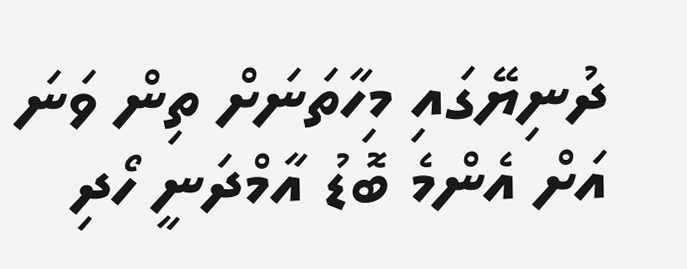ދުނިޔޭގައި މިހާތަނަށް ތިން ވަނަ އަށް އެންމެ ބޮޑު އާމްދަނީ ހޯދި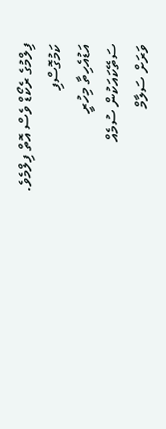ފިލްމުގެ ރެކޯޑް ވެސް އޮތް ފިލްމެވެ.
ކަމުގޮސްފި
އަޑުއެހިތާ މިހުރީ
ސަތޭކައަކުން ސުމެއް
ވަރަށް ސަލާމް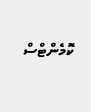ކޮމެންޓްސް